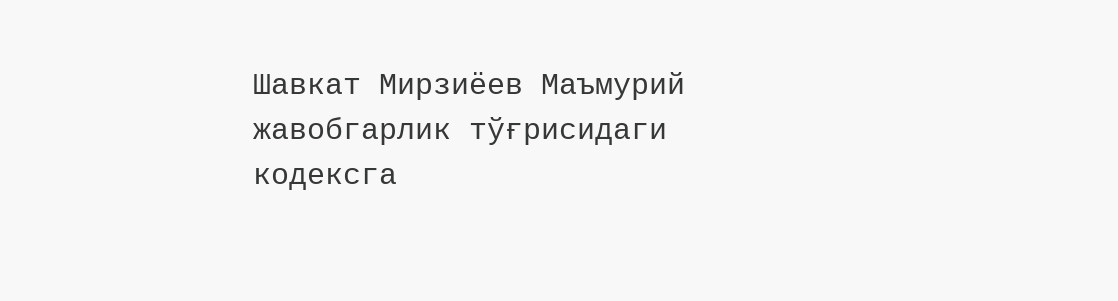Шавкат Мирзиёев Маъмурий жавобгарлик тўғрисидаги кодексга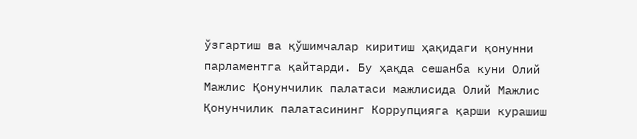ўзгартиш ва қўшимчалар киритиш ҳақидаги қонунни парламентга қайтарди. Бу ҳақда сешанба куни Олий Мажлис Қонунчилик палатаси мажлисида Олий Мажлис Қонунчилик палатасининг Коррупцияга қарши курашиш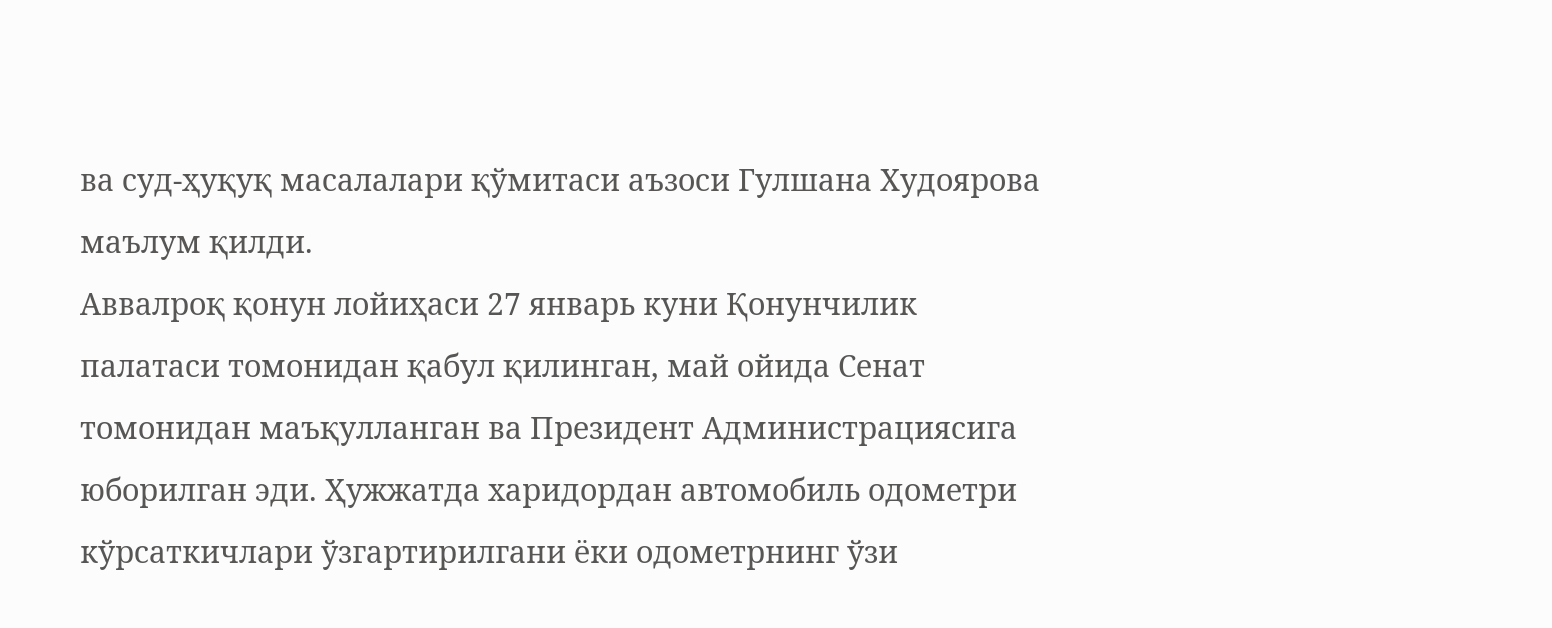ва суд-ҳуқуқ масалалари қўмитаси аъзоси Гулшана Худоярова маълум қилди.
Аввалроқ қонун лойиҳаси 27 январь куни Қонунчилик палатаси томонидан қабул қилинган, май ойида Сенат томонидан маъқулланган ва Президент Администрациясига юборилган эди. Ҳужжатда харидордан автомобиль одометри кўрсаткичлари ўзгартирилгани ёки одометрнинг ўзи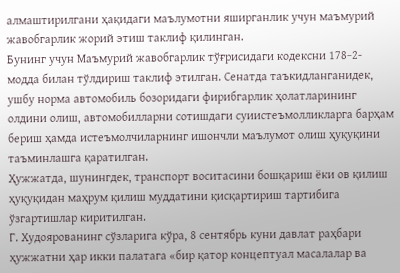алмаштирилгани ҳақидаги маълумотни яширганлик учун маъмурий жавобгарлик жорий этиш таклиф қилинган.
Бунинг учун Маъмурий жавобгарлик тўғрисидаги кодексни 178−2-модда билан тўлдириш таклиф этилган. Сенатда таъкидланганидек, ушбу норма автомобиль бозоридаги фирибгарлик ҳолатларининг олдини олиш, автомобилларни сотишдаги суиистеъмолликларга барҳам бериш ҳамда истеъмолчиларнинг ишончли маълумот олиш ҳуқуқини таъминлашга қаратилган.
Ҳужжатда, шунингдек, транспорт воситасини бошқариш ёки ов қилиш ҳуқуқидан маҳрум қилиш муддатини қисқартириш тартибига ўзгартишлар киритилган.
Г. Худоярованинг сўзларига кўра, 8 сентябрь куни давлат раҳбари ҳужжатни ҳар икки палатага «бир қатор концептуал масалалар ва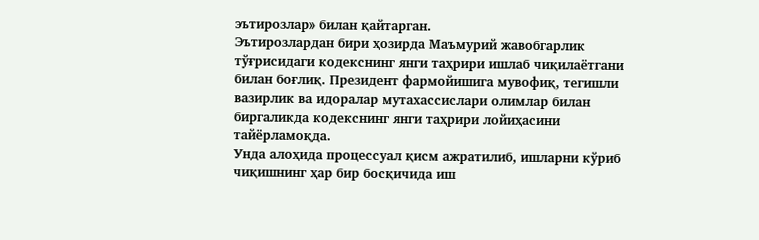эътирозлар» билан қайтарган.
Эътирозлардан бири ҳозирда Маъмурий жавобгарлик тўғрисидаги кодекснинг янги таҳрири ишлаб чиқилаётгани билан боғлиқ. Президент фармойишига мувофиқ, тегишли вазирлик ва идоралар мутахассислари олимлар билан биргаликда кодекснинг янги таҳрири лойиҳасини тайёрламоқда.
Унда алоҳида процессуал қисм ажратилиб, ишларни кўриб чиқишнинг ҳар бир босқичида иш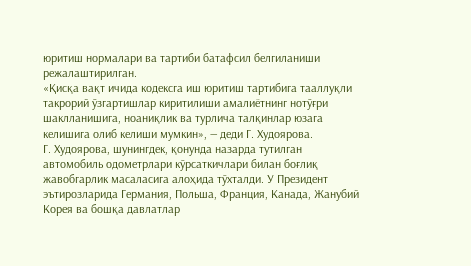юритиш нормалари ва тартиби батафсил белгиланиши режалаштирилган.
«Қисқа вақт ичида кодексга иш юритиш тартибига тааллуқли такрорий ўзгартишлар киритилиши амалиётнинг нотўғри шаклланишига, ноаниқлик ва турлича талқинлар юзага келишига олиб келиши мумкин», — деди Г. Худоярова.
Г. Худоярова, шунингдек, қонунда назарда тутилган автомобиль одометрлари кўрсаткичлари билан боғлиқ жавобгарлик масаласига алоҳида тўхталди. У Президент эътирозларида Германия, Польша, Франция, Канада, Жанубий Корея ва бошқа давлатлар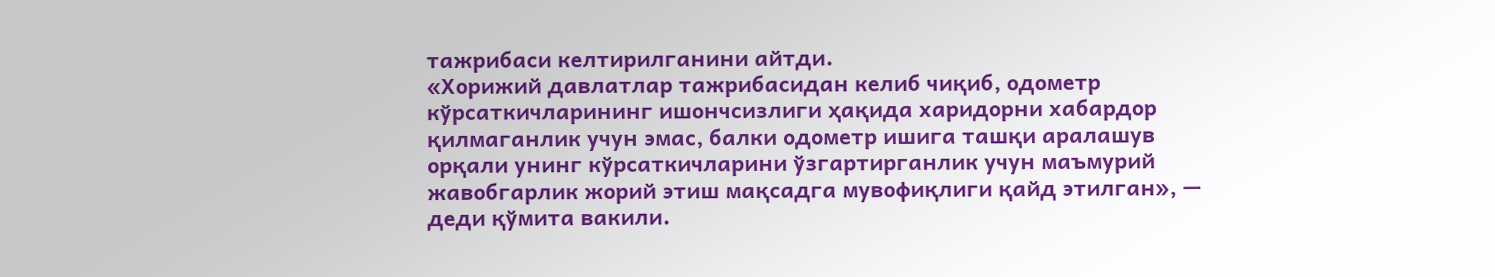тажрибаси келтирилганини айтди.
«Хорижий давлатлар тажрибасидан келиб чиқиб, одометр кўрсаткичларининг ишончсизлиги ҳақида харидорни хабардор қилмаганлик учун эмас, балки одометр ишига ташқи аралашув орқали унинг кўрсаткичларини ўзгартирганлик учун маъмурий жавобгарлик жорий этиш мақсадга мувофиқлиги қайд этилган», — деди қўмита вакили.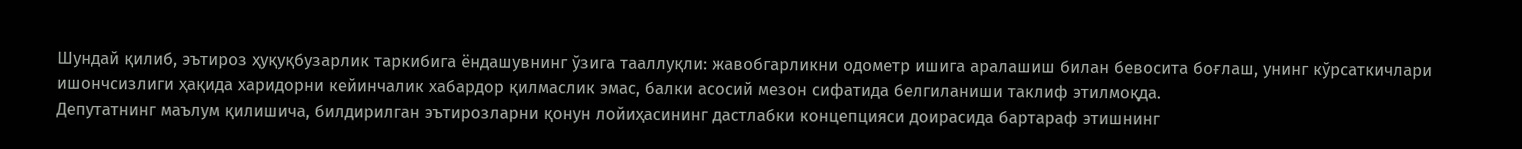Шундай қилиб, эътироз ҳуқуқбузарлик таркибига ёндашувнинг ўзига тааллуқли: жавобгарликни одометр ишига аралашиш билан бевосита боғлаш, унинг кўрсаткичлари ишончсизлиги ҳақида харидорни кейинчалик хабардор қилмаслик эмас, балки асосий мезон сифатида белгиланиши таклиф этилмоқда.
Депутатнинг маълум қилишича, билдирилган эътирозларни қонун лойиҳасининг дастлабки концепцияси доирасида бартараф этишнинг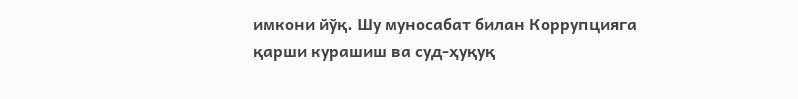имкони йўқ. Шу муносабат билан Коррупцияга қарши курашиш ва суд-ҳуқуқ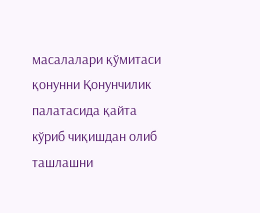масалалари қўмитаси қонунни Қонунчилик палатасида қайта кўриб чиқишдан олиб ташлашни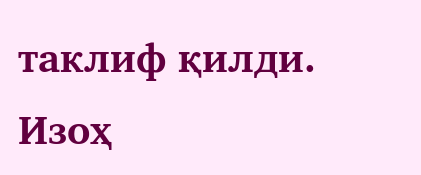таклиф қилди.
Изоҳ